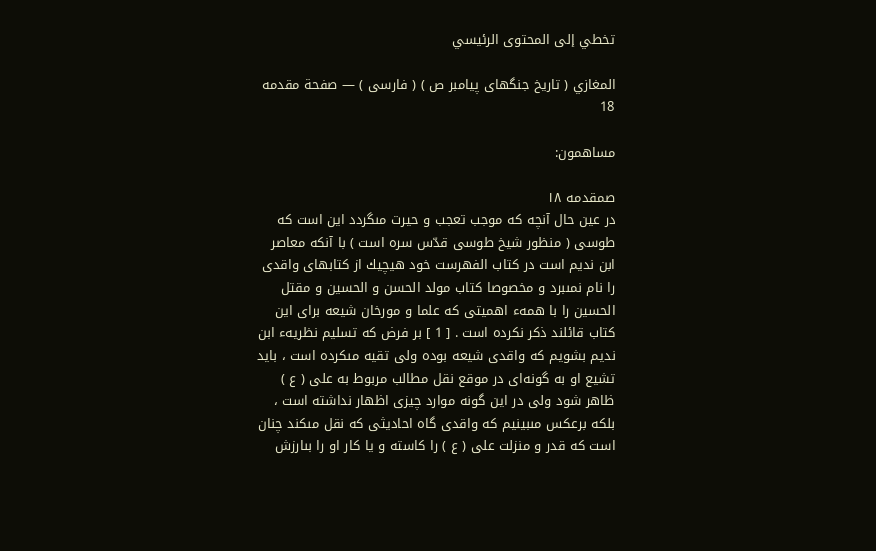تخطي إلى المحتوى الرئيسي

المغازي ( تاريخ جنگهاى پيامبر ص ) ( فارسى ) — صفحة مقدمه 18

مساهمون:

صمقدمه ١٨
در عين حال آنچه كه موجب تعجب و حيرت مىگردد اين است كه طوسى ( منظور شيخ طوسى قدّس سره است ) با آنكه معاصر ابن نديم است در كتاب الفهرست خود هيچيك از كتابهاى واقدى را نام نمىبرد و مخصوصا كتاب مولد الحسن و الحسين و مقتل الحسين را با همهء اهميتى كه علما و مورخان شيعه براى اين كتاب قائلند ذكر نكرده است . [ 1 ] بر فرض كه تسليم نظريهء ابن نديم بشويم كه واقدى شيعه بوده ولى تقيه مىكرده است ، بايد تشيع او به گونه‌اى در موقع نقل مطالب مربوط به على ( ع ) ظاهر شود ولى در اين گونه موارد چيزى اظهار نداشته است ، بلكه برعكس مىبينيم كه واقدى گاه احاديثى كه نقل مىكند چنان است كه قدر و منزلت على ( ع ) را كاسته و يا كار او را بىارزش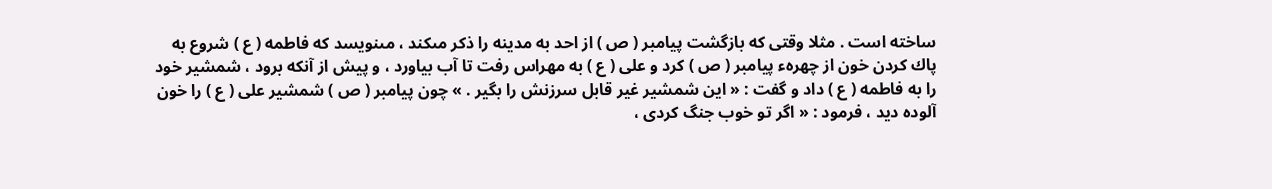ساخته است . مثلا وقتى كه بازگشت پيامبر ( ص ) از احد به مدينه را ذكر مىكند ، مىنويسد كه فاطمه ( ع ) شروع به پاك كردن خون از چهرهء پيامبر ( ص ) كرد و على ( ع ) به مهراس رفت تا آب بياورد ، و پيش از آنكه برود ، شمشير خود را به فاطمه ( ع ) داد و گفت : « اين شمشير غير قابل سرزنش را بگير . » چون پيامبر ( ص ) شمشير على ( ع ) را خون آلوده ديد ، فرمود : « اگر تو خوب جنگ كردى ،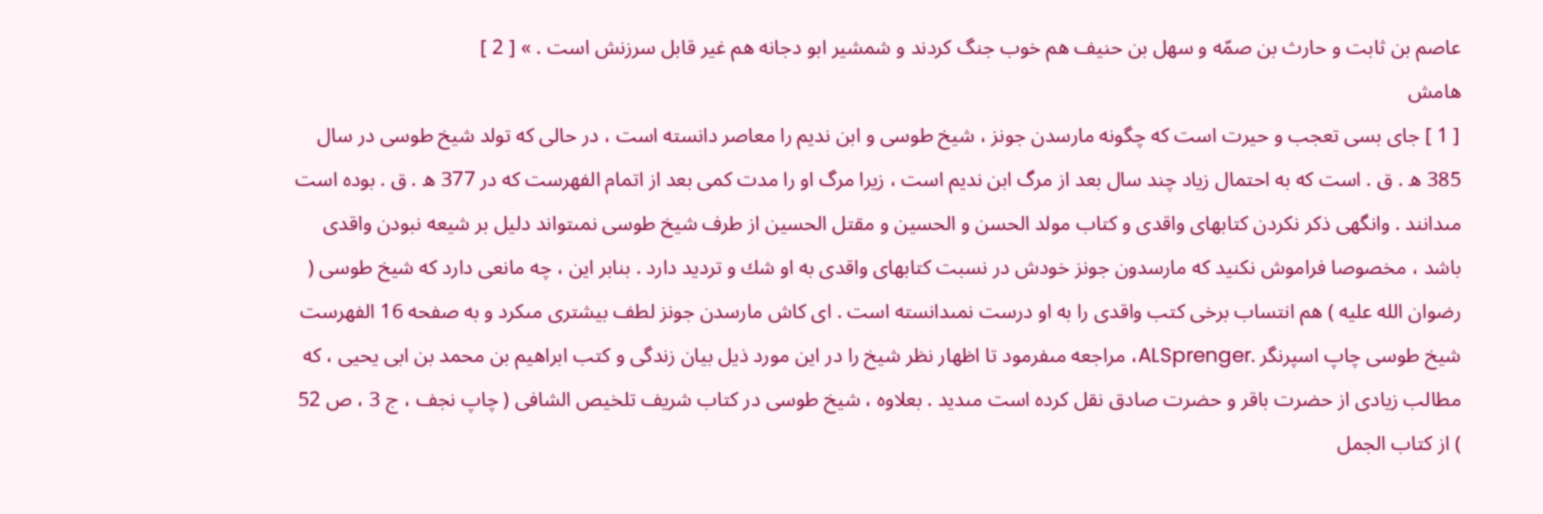عاصم بن ثابت و حارث بن صمّه و سهل بن حنيف هم خوب جنگ كردند و شمشير ابو دجانه هم غير قابل سرزنش است . » [ 2 ]
هامش
[ 1 ] جاى بسى تعجب و حيرت است كه چگونه مارسدن جونز ، شيخ طوسى و ابن نديم را معاصر دانسته است ، در حالى كه تولد شيخ طوسى در سال 385 ه . ق . است كه به احتمال زياد چند سال بعد از مرگ ابن نديم است ، زيرا مرگ او را مدت كمى بعد از اتمام الفهرست كه در 377 ه . ق . بوده است مىدانند . وانگهى ذكر نكردن كتابهاى واقدى و كتاب مولد الحسن و الحسين و مقتل الحسين از طرف شيخ طوسى نمىتواند دليل بر شيعه نبودن واقدى باشد ، مخصوصا فراموش نكنيد كه مارسدون جونز خودش در نسبت كتابهاى واقدى به او شك و ترديد دارد . بنابر اين ، چه مانعى دارد كه شيخ طوسى ( رضوان الله عليه ) هم انتساب برخى كتب واقدى را به او درست نمىدانسته است . اى كاش مارسدن جونز لطف بيشترى مىكرد و به صفحه 16 الفهرست شيخ طوسى چاپ اسپرنگر .ALSprenger، مراجعه مىفرمود تا اظهار نظر شيخ را در اين مورد ذيل بيان زندگى و كتب ابراهيم بن محمد بن ابى يحيى ، كه مطالب زيادى از حضرت باقر و حضرت صادق نقل كرده است مىديد . بعلاوه ، شيخ طوسى در كتاب شريف تلخيص الشافى ( چاپ نجف ، ج 3 ، ص 52 ) از كتاب الجمل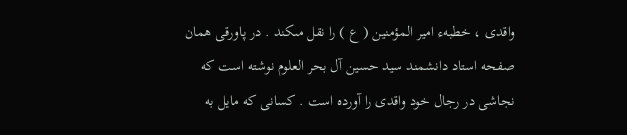واقدى ، خطبهء امير المؤمنين ( ع ) را نقل مىكند . در پاورقى همان صفحه استاد دانشمند سيد حسين آل بحر العلوم نوشته است كه نجاشى در رجال خود واقدى را آورده است . كسانى كه مايل به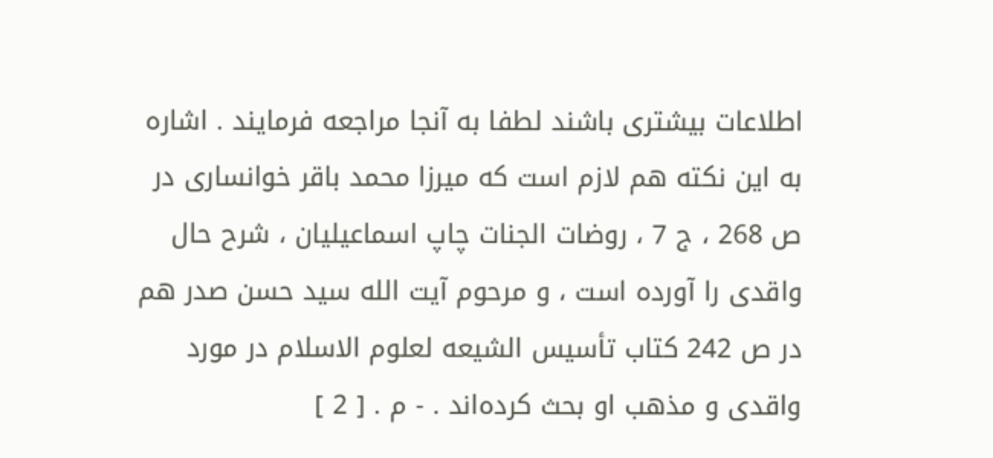اطلاعات بيشترى باشند لطفا به آنجا مراجعه فرمايند . اشاره به اين نكته هم لازم است كه ميرزا محمد باقر خوانسارى در ص 268 ، ج 7 ، روضات الجنات چاپ اسماعيليان ، شرح حال واقدى را آورده است ، و مرحوم آيت الله سيد حسن صدر هم در ص 242 كتاب تأسيس الشيعه لعلوم الاسلام در مورد واقدى و مذهب او بحث كرده‌اند . - م . [ 2 ]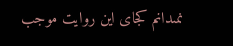نمىدانم كجاى اين روايت موجب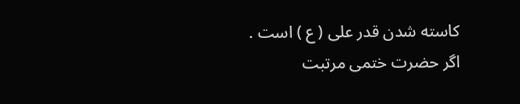كاسته شدن قدر على ( ع ) است . اگر حضرت ختمى مرتبت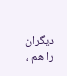ديگران را هم ،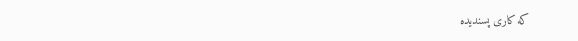كه كارى پسنديده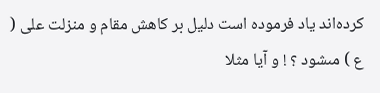كرده‌اند ياد فرموده است دليل بر كاهش مقام و منزلت على ( ع ) مىشود ؟ ! و آيا مثلا